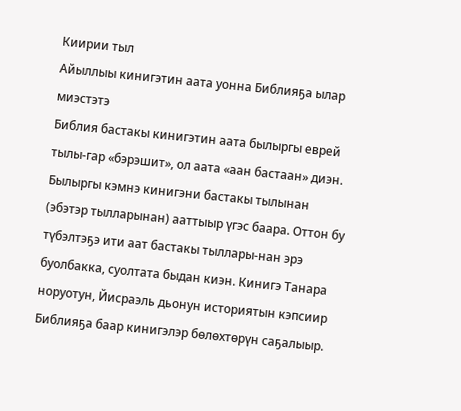Киирии тыл
Айыллыы кинигэтин аата уонна Библияҕа ылар миэстэтэ
Библия бастакы кинигэтин аата былыргы еврей тылы-гар «бэрэшит», ол аата «аан бастаан» диэн. Былыргы кэмнэ кинигэни бастакы тылынан (эбэтэр тылларынан) ааттыыр үгэс баара. Оттон бу түбэлтэҕэ ити аат бастакы тыллары-нан эрэ буолбакка, суолтата быдан киэн. Кинигэ Танара норуотун, Йисраэль дьонун историятын кэпсиир Библияҕа баар кинигэлэр бөлөхтөрүн саҕалыыр.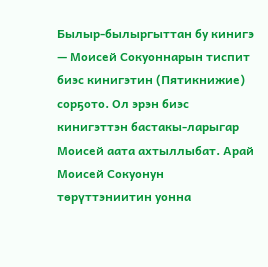Былыр-былыргыттан бу кинигэ — Моисей Сокуоннарын тиспит биэс кинигэтин (Пятикнижие) сорҕото. Ол эрэн биэс кинигэттэн бастакы-ларыгар Моисей аата ахтыллыбат. Арай Моисей Сокуонун төрүттэниитин уонна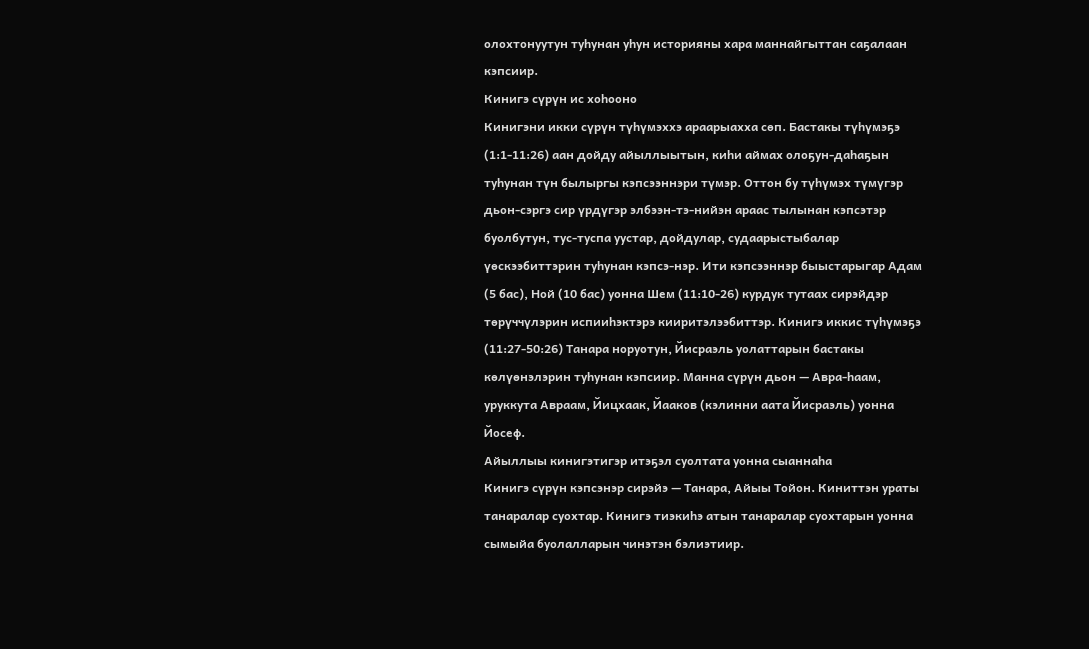олохтонуутун туһунан уһун историяны хара маннайгыттан саҕалаан кэпсиир.
Кинигэ сүрүн ис хоһооно
Кинигэни икки сүрүн түһүмэххэ араарыахха сөп. Бастакы түһүмэҕэ (1:1-11:26) аан дойду айыллыытын, киһи аймах олоҕун-даһаҕын туһунан түн былыргы кэпсээннэри түмэр. Оттон бу түһүмэх түмүгэр дьон-сэргэ сир үрдүгэр элбээн-тэ-нийэн араас тылынан кэпсэтэр буолбутун, тус-туспа уустар, дойдулар, судаарыстыбалар үөскээбиттэрин туһунан кэпсэ-нэр. Ити кэпсээннэр быыстарыгар Адам (5 бас), Ной (10 бас) уонна Шем (11:10-26) курдук тутаах сирэйдэр төрүччүлэрин испииһэктэрэ кииритэлээбиттэр. Кинигэ иккис түһүмэҕэ (11:27-50:26) Танара норуотун, Йисраэль уолаттарын бастакы көлүөнэлэрин туһунан кэпсиир. Манна сүрүн дьон — Авра-һаам, уруккута Авраам, Йицхаак, Йааков (кэлинни аата Йисраэль) уонна Йосеф.
Айыллыы кинигэтигэр итэҕэл суолтата уонна сыаннаһа
Кинигэ сүрүн кэпсэнэр сирэйэ — Танара, Айыы Тойон. Киниттэн ураты танаралар суохтар. Кинигэ тиэкиһэ атын танаралар суохтарын уонна сымыйа буолалларын чинэтэн бэлиэтиир.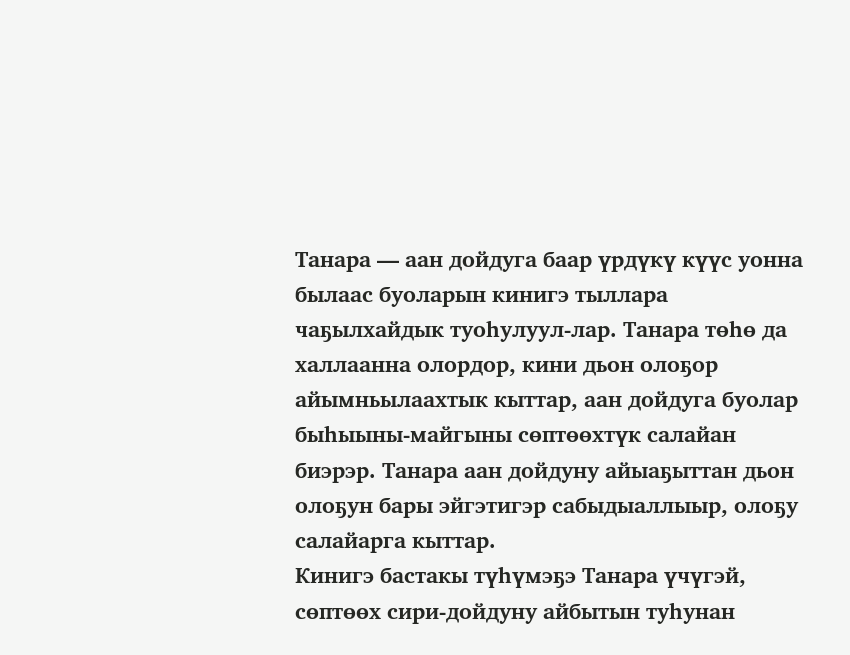Танара — аан дойдуга баар үрдүкү күүс уонна былаас буоларын кинигэ тыллара чаҕылхайдык туоһулуул-лар. Танара төһө да халлаанна олордор, кини дьон олоҕор айымньылаахтык кыттар, аан дойдуга буолар быһыыны-майгыны сөптөөхтүк салайан биэрэр. Танара аан дойдуну айыаҕыттан дьон олоҕун бары эйгэтигэр сабыдыаллыыр, олоҕу салайарга кыттар.
Кинигэ бастакы түһүмэҕэ Танара үчүгэй, сөптөөх сири-дойдуну айбытын туһунан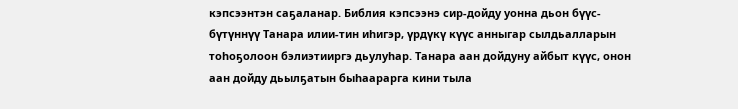кэпсээнтэн саҕаланар. Библия кэпсээнэ сир-дойду уонна дьон бүүс-бүтүннүү Танара илии-тин иһигэр, үрдүкү күүс анныгар сылдьалларын тоһоҕолоон бэлиэтииргэ дьулуһар. Танара аан дойдуну айбыт күүс, онон аан дойду дьылҕатын быһаарарга кини тыла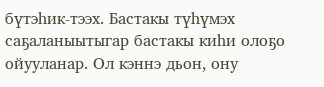бүтэһик-тээх. Бастакы түһүмэх саҕаланыытыгар бастакы киһи олоҕо ойууланар. Ол кэннэ дьон, ону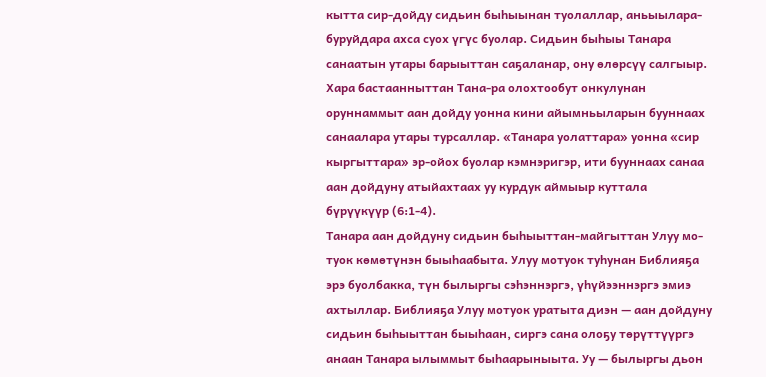кытта сир-дойду сидьин быһыынан туолаллар, аньыылара-буруйдара ахса суох үгүс буолар. Сидьин быһыы Танара санаатын утары барыыттан саҕаланар, ону өлөрсүү салгыыр. Хара бастаанныттан Тана-ра олохтообут онкулунан оруннаммыт аан дойду уонна кини айымньыларын бууннаах санаалара утары турсаллар. «Танара уолаттара» уонна «сир кыргыттара» эр-ойох буолар кэмнэригэр, ити бууннаах санаа аан дойдуну атыйахтаах уу курдук аймыыр куттала бүрүүкүүр (6:1-4).
Танара аан дойдуну сидьин быһыыттан-майгыттан Улуу мо-туок көмөтүнэн быыһаабыта. Улуу мотуок туһунан Библияҕа эрэ буолбакка, түн былыргы сэһэннэргэ, үһүйээннэргэ эмиэ ахтыллар. Библияҕа Улуу мотуок уратыта диэн — аан дойдуну сидьин быһыыттан быыһаан, сиргэ сана олоҕу төрүттүүргэ анаан Танара ылыммыт быһаарыныыта. Уу — былыргы дьон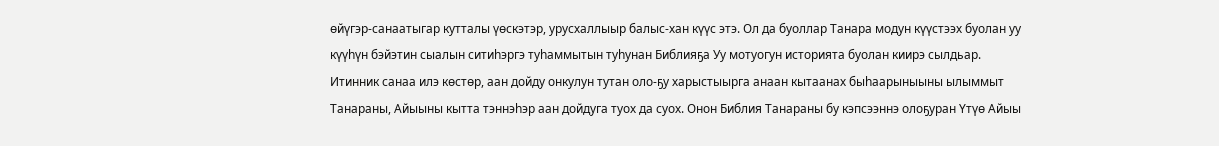өйүгэр-санаатыгар кутталы үөскэтэр, урусхаллыыр балыс-хан күүс этэ. Ол да буоллар Танара модун күүстээх буолан уу күүһүн бэйэтин сыалын ситиһэргэ туһаммытын туһунан Библияҕа Уу мотуогун историята буолан киирэ сылдьар. Итинник санаа илэ көстөр, аан дойду онкулун тутан оло-ҕу харыстыырга анаан кытаанах быһаарыныыны ылыммыт Танараны, Айыыны кытта тэннэһэр аан дойдуга туох да суох. Онон Библия Танараны бу кэпсээннэ олоҕуран Үтүө Айыы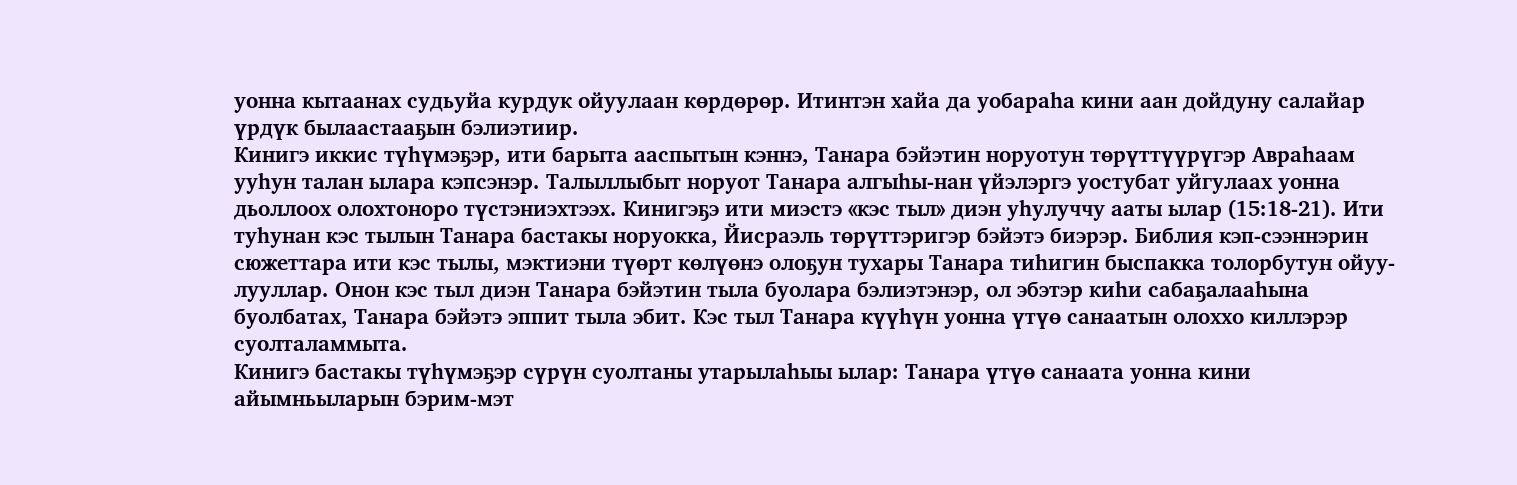уонна кытаанах судьуйа курдук ойуулаан көрдөрөр. Итинтэн хайа да уобараһа кини аан дойдуну салайар үрдүк былаастааҕын бэлиэтиир.
Кинигэ иккис түһүмэҕэр, ити барыта ааспытын кэннэ, Танара бэйэтин норуотун төрүттүүрүгэр Авраһаам ууһун талан ылара кэпсэнэр. Талыллыбыт норуот Танара алгыһы-нан үйэлэргэ уостубат уйгулаах уонна дьоллоох олохтоноро түстэниэхтээх. Кинигэҕэ ити миэстэ «кэс тыл» диэн уһулуччу ааты ылар (15:18-21). Ити туһунан кэс тылын Танара бастакы норуокка, Йисраэль төрүттэригэр бэйэтэ биэрэр. Библия кэп-сээннэрин сюжеттара ити кэс тылы, мэктиэни түөрт көлүөнэ олоҕун тухары Танара тиһигин быспакка толорбутун ойуу-лууллар. Онон кэс тыл диэн Танара бэйэтин тыла буолара бэлиэтэнэр, ол эбэтэр киһи сабаҕалааһына буолбатах, Танара бэйэтэ эппит тыла эбит. Кэс тыл Танара күүһүн уонна үтүө санаатын олоххо киллэрэр суолталаммыта.
Кинигэ бастакы түһүмэҕэр сүрүн суолтаны утарылаһыы ылар: Танара үтүө санаата уонна кини айымньыларын бэрим-мэт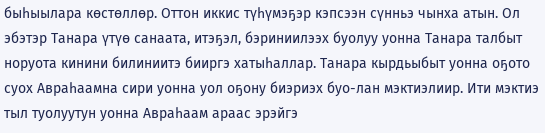быһыылара көстөллөр. Оттон иккис түһүмэҕэр кэпсээн сүнньэ чынха атын. Ол эбэтэр Танара үтүө санаата, итэҕэл, бэриниилээх буолуу уонна Танара талбыт норуота кинини билиниитэ бииргэ хатыһаллар. Танара кырдьыбыт уонна оҕото суох Авраһаамна сири уонна уол оҕону биэриэх буо-лан мэктиэлиир. Ити мэктиэ тыл туолуутун уонна Авраһаам араас эрэйгэ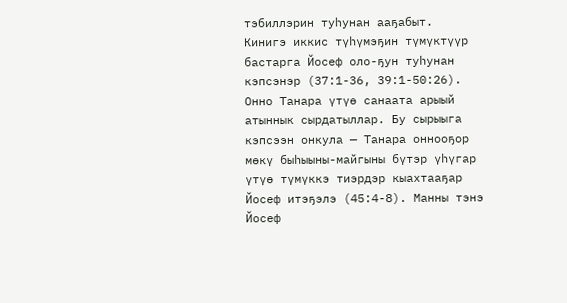тэбиллэрин туһунан ааҕабыт.
Кинигэ иккис түһүмэҕин түмүктүүр бастарга Йосеф оло-ҕун туһунан кэпсэнэр (37:1-36, 39:1-50:26). Онно Танара үтүө санаата арыый атыннык сырдатыллар. Бу сырыыга кэпсээн онкула — Танара оннооҕор мөкү быһыыны-майгыны бүтэр үһүгар үтүө түмүккэ тиэрдэр кыахтааҕар Йосеф итэҕэлэ (45:4-8). Манны тэнэ Йосеф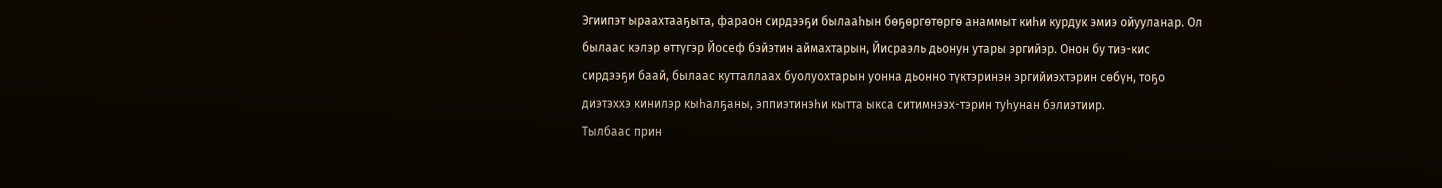Эгиипэт ыраахтааҕыта, фараон сирдээҕи былааһын бөҕөргөтөргө анаммыт киһи курдук эмиэ ойууланар. Ол былаас кэлэр өттүгэр Йосеф бэйэтин аймахтарын, Йисраэль дьонун утары эргийэр. Онон бу тиэ-кис сирдээҕи баай, былаас кутталлаах буолуохтарын уонна дьонно түктэринэн эргийиэхтэрин сөбүн, тоҕо диэтэххэ кинилэр кыһалҕаны, эппиэтинэһи кытта ыкса ситимнээх-тэрин туһунан бэлиэтиир.
Тылбаас прин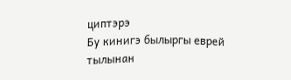циптэрэ
Бу кинигэ былыргы еврей тылынан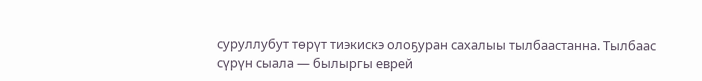суруллубут төрүт тиэкискэ олоҕуран сахалыы тылбаастанна. Тылбаас сүрүн сыала — былыргы еврей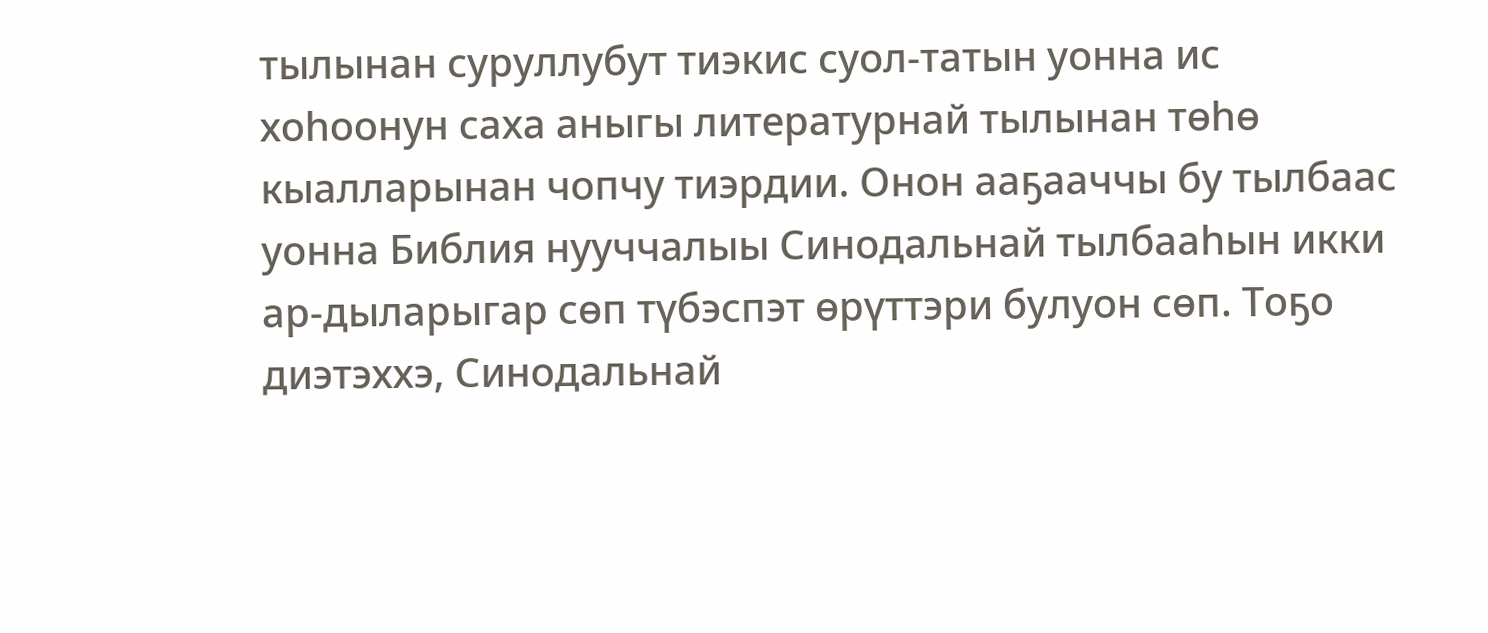тылынан суруллубут тиэкис суол-татын уонна ис хоһоонун саха аныгы литературнай тылынан төһө кыалларынан чопчу тиэрдии. Онон ааҕааччы бу тылбаас уонна Библия нууччалыы Синодальнай тылбааһын икки ар-дыларыгар сөп түбэспэт өрүттэри булуон сөп. Тоҕо диэтэххэ, Синодальнай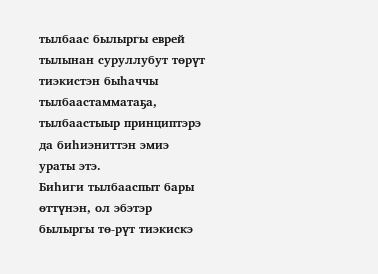тылбаас былыргы еврей тылынан суруллубут төрүт тиэкистэн быһаччы тылбаастамматаҕа, тылбаастыыр принциптэрэ да биһиэниттэн эмиэ ураты этэ.
Биһиги тылбааспыт бары өттүнэн, ол эбэтэр былыргы тө-рүт тиэкискэ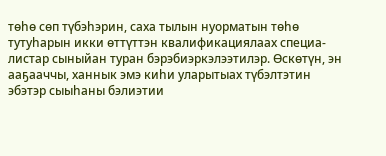төһө сөп түбэһэрин, саха тылын нуорматын төһө тутуһарын икки өттүттэн квалификациялаах специа-листар сыныйан туран бэрэбиэркэлээтилэр. Өскөтүн, эн ааҕааччы, ханнык эмэ киһи уларытыах түбэлтэтин эбэтэр сыыһаны бэлиэтии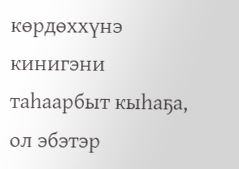көрдөххүнэ кинигэни таһаарбыт кыһаҕа, ол эбэтэр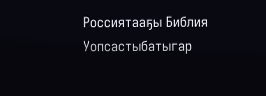Россиятааҕы Библия Уопсастыбатыгар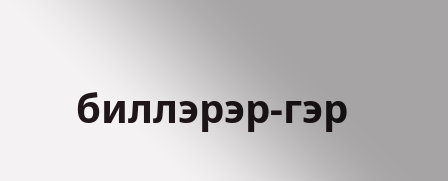биллэрэр-гэр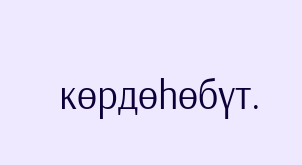көрдөһөбүт.